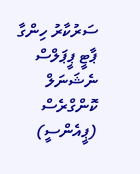ސަރުކާރު ހިންގާ ޕާޓީ ޕީޕަލްސް ނެޝަނަލް ކޮންގްރެސް (ޕީއެންސީ)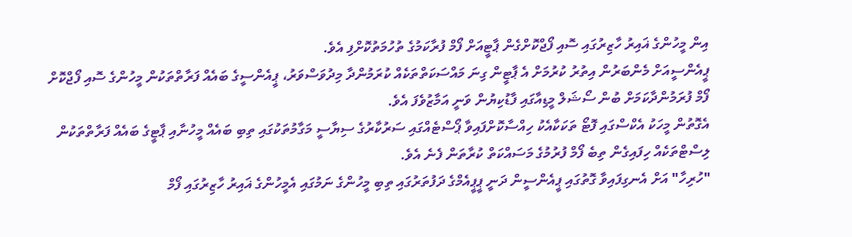އިން މީހުންގެ ޣައިރު ހާޒިރުގައި ސޮއި ފޯޖްކޮށްގެން ޕާޓީއަށް ފޯމް ފުރާކަމުގެ ތުހުމަތުކޮށްފި އެވެ.
ޕީއެންސީއަށް މެންބަރުން އިތުރު ކުރުމަށް އެ ޕާޓީން ގިނަ މައްސަކަތްތަކެއް ކުރަމުންދާ މިދުވަސްވަރު، ޕީއެންސީގެ ބައެއް ފަރާތްތަކުން މީހުންގެ ސޮއި ފޯޖްކޮށް ފޯމް ފުރަމުންދާކަމަށް ބުން ސޯޝަލް މީޑިއާގައި ފާޑުކިޔުން ވަނީ އަމާޒުވެފަ އެވެ.
އެގޮތުން މީހަކު އެކްސްގައި ފޮޓޯ ތަކަކާއެކު ހިއްސާކޮށްފައިވާ ޕޯސްޓެއްގައި ސަރުކާރުގެ ސިޔާސީ މަގާމުތަކުގައި ތިބި ބައެއް މީހުނާއި ޕާޓީގެ ބައެއް ފަރާތްތަކުން ލިސްޓްތަކެއް ހިފައިގެން ތިބެ ފޯމް ފުރުމުގެ މަސައްކަތް ކުރާތަން ފެނެ އެވެ.
"ހުރިހާ" އަށް އެނގިފައިވާ ގޮތުގައި ޕީއެންސީން ދަނީ ޕީޕީއެމްގެ ދަފުތަރުގައި ތިބި މީހުންގެ ނަމުގައި އެމީހުންގެ ޣައިރު ހާޒިރުގައި ފޯމް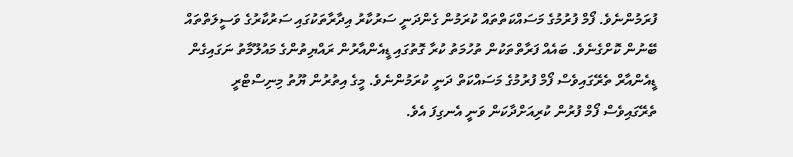ފުރަމުންނެވެ. ފޯމް ފުރުމުގެ މަސައްކަތްތައް ކުރަމުން ގެންދަނީ ސަރުކާރު އިދާރާތަކުގައި ސަރުކާރުގެ ވަސީލަތްތައް ބޭނުން ކޮށްގެނެވެ. ބައެއް ފަރާތްތަކުން ތުހުމަތު ކުރާ ގޮތުގައި ޑީއެންއާރުން ރައްޔިތުންގެ މައުލޫމާތު ނަގައިގެން ޑީއެންއާރް ތެރޭގައިވެސް ފޯމް ފުރުމުގެ މަސައްކަތް ދަނީ ކުރަމުންނެވެ. މީގެ އިތުރުން ޔޫތު މިނިސްޓްރީ ތެރޭގައިވެސް ފޯމް ފުރުން ކުރިއަށްދާކަން ވަނީ އެނގިފަ އެވެ.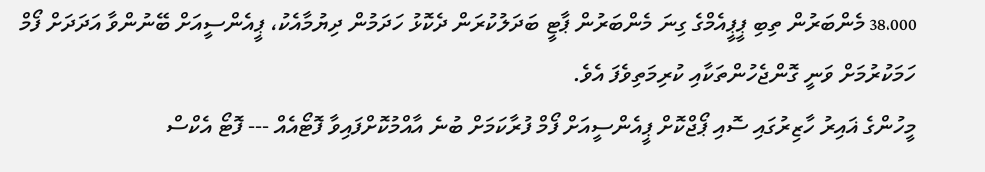38،000 މެންބަރުން ތިބި ޕީޕީއެމްގެ ގިނަ މެންބަރުން ޕާޓީ ބަދަލުކުރަން ދެކޮޅު ހަދަމުން ދިޔުމާއެކު، ޕީއެންސީއަށް ބޭނުންވާ އަދަދަށް ފޯމް ހަމަކުރުމަށް ވަނީ ގޮންޖެހުންތަކާއި ކުރިމަތިވެފަ އެވެ.
މީހުންގެ ޣައިރު ހާޒިރުގައި ސޮއި ޕޯޖްކޮށް ޕީއެންސީއަށް ފޯމް ފުރާކަމަށް ބުނެ އާއްމުކޮށްފައިވާ ފޮޓޯއެއް --- ފޮޓޯ އެކްސް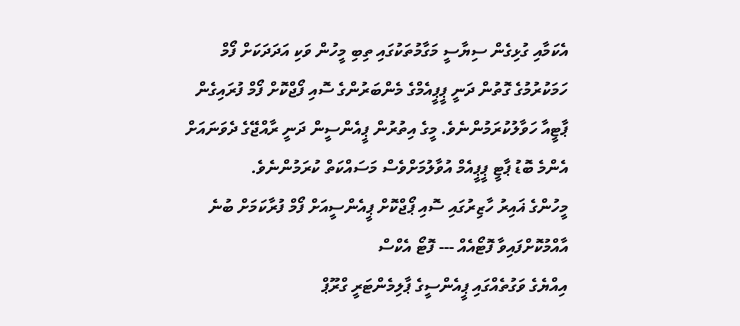އެކަމާއި ގުޅިގެން ސިޔާސީ މަގާމުތަކުގައި ތިބި މީހުން ވަކި އަދަދަކަށް ފޯމް ހަމަކުރުމުގެ ގޮތުން ދަނީ ޕީޕީއެމްގެ މެންބަރުންގެ ސޮއި ފޯޖްކޮށް ފޯމް ފުރައިގެން ޕާޓީއާ ހަވާލުކުރަމުންނެވެ. މީގެ އިތުރުން ޕީއެންސީން ދަނީ ރާއްޖޭގެ ދެވަނައަށް އެންމެ ބޮޑު ޕާޓީ ޕީޕީއެމް އުވާލުމަށްވެސް މަސައްކަތް ކުރަމުންނެވެ.
މީހުންގެ ޣައިރު ހާޒިރުގައި ސޮއި ޕޯޖްކޮށް ޕީއެންސީއަށް ފޯމް ފުރާކަމަށް ބުނެ އާއްމުކޮށްފައިވާ ފޮޓޯއެއް --- ފޮޓޯ އެކްސް
އިއްޔެގެ ވަގުތެއްގައި ޕީއެންސީގެ ޕާލިމެންޓަރީ ގްރޫޕް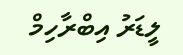ލީޑަރު އިބްރާހިމް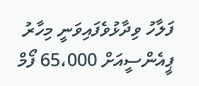ފަލާހު ވިދާޅުވެފައިވަނީ މިހާރު ޕީއެންސީއަށް 65،000 ފޯމް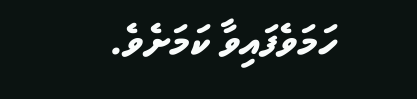ހަމަވެފައިވާ ކަމަށެވެ.